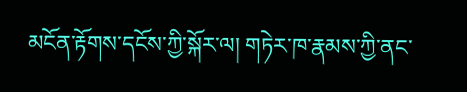མངོན་རྟོགས་དངོས་ཀྱི་སྐོར་ལ། གཏེར་ཁ་རྣམས་ཀྱི་ནང་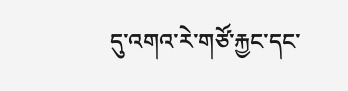དུ་འགའ་རེ་གཙོ་རྐྱང་དང་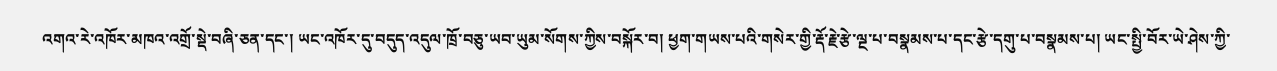འགའ་རེ་འཁོར་མཁའ་འགྲོ་སྡེ་བཞི་ཅན་དང་། ཡང་འཁོར་དུ་བདུད་འདུལ་ཁྲོ་བཅུ་ཡབ་ཡུམ་སོགས་ཀྱིས་བསྐོར་བ། ཕྱག་གཡས་པའི་གསེར་གྱི་རྡོ་རྗེ་རྩེ་ལྔ་པ་བསྣམས་པ་དང་རྩེ་དགུ་པ་བསྣམས་པ། ཡང་སྤྱི་བོར་ཡེ་ཤེས་ཀྱི་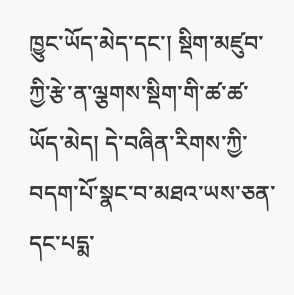ཁྱུང་ཡོད་མེད་དང་། སྡིག་མཛུབ་ཀྱི་རྩེ་ན་ལྕགས་སྡིག་གི་ཚ་ཚ་ཡོད་མེད། དེ་བཞིན་རིགས་ཀྱི་བདག་པོ་སྣང་བ་མཐའ་ཡས་ཅན་དང་པདྨ་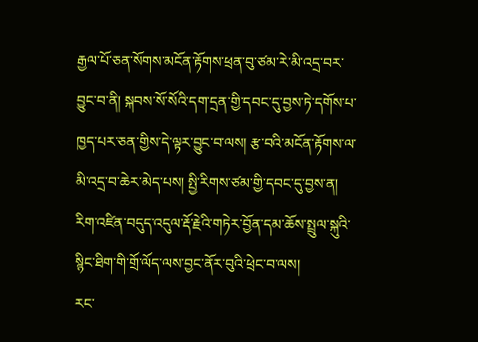རྒྱལ་པོ་ཅན་སོགས་མངོན་རྟོགས་ཕྲན་བུ་ཙམ་རེ་མི་འདྲ་བར་བྱུང་བ་ནི། སྐབས་སོ་སོའི་དག་དྲན་གྱི་དབང་དུ་བྱས་ཏེ་དགོས་པ་ཁྱད་པར་ཅན་གྱིས་དེ་ལྟར་བྱུང་བ་ལས། རྩ་བའི་མངོན་རྟོགས་ལ་མི་འདྲ་བ་ཆེར་མེད་པས། སྤྱི་རིགས་ཙམ་གྱི་དབང་དུ་བྱས་ན། རིག་འཛིན་བདུད་འདུལ་རྡོ་རྗེའི་གཏེར་བྱོན་དམ་ཆོས་སྤྲུལ་སྐུའི་སྙིང་ཐིག་གི་གྲོ་ལོད་ལས་བྱང་ནོར་བུའི་ཕྲེང་བ་ལས།
རང་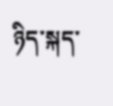ཉིད་སྐད་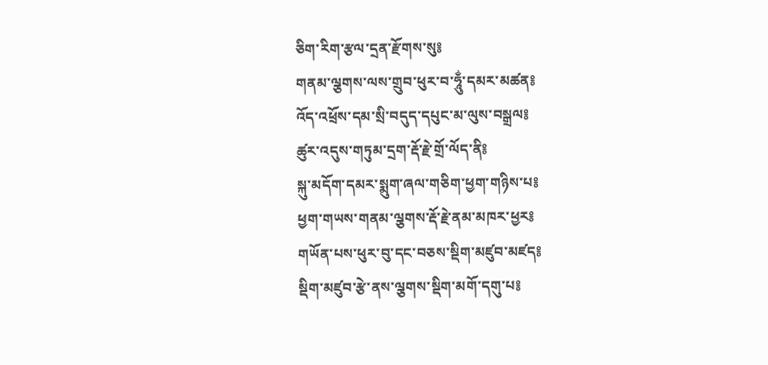ཅིག་རིག་རྩལ་དྲན་རྫོགས་སུ༔
གནམ་ལྕགས་ལས་གྲུབ་ཕུར་བ་ཧཱུྂ་དམར་མཚན༔
འོད་འཕྲོས་དམ་སྲི་བདུད་དཔུང་མ་ལུས་བསྒྲལ༔
ཚུར་འདུས་གཏུམ་དྲག་རྡོ་རྗེ་གྲོ་ལོད་ནི༔
སྐུ་མདོག་དམར་སྨུག་ཞལ་གཅིག་ཕྱག་གཉིས་པ༔
ཕྱག་གཡས་གནམ་ལྕགས་རྡོ་རྗེ་ནམ་མཁར་ཕྱར༔
གཡོན་པས་ཕུར་བུ་དང་བཅས་སྡིག་མཛུབ་མཛད༔
སྡིག་མཛུབ་རྩེ་ནས་ལྕགས་སྡིག་མགོ་དགུ་པ༔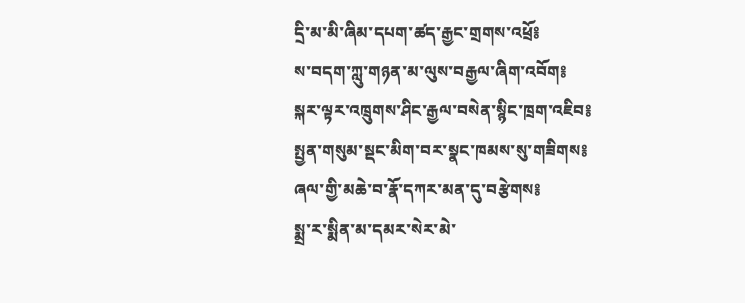དྲི་མ་མི་ཞིམ་དཔག་ཚད་རྒྱང་གྲགས་འཕྲོ༔
ས་བདག་ཀླུ་གཉན་མ་ལུས་བརྒྱལ་ཞིག་འབོག༔
སྐར་ལྟར་འཁྲུགས་ཤིང་རྒྱལ་བསེན་སྙིང་ཁྲག་འཇིབ༔
སྤྱན་གསུམ་སྡང་མིག་བར་སྣང་ཁམས་སུ་གཟིགས༔
ཞལ་གྱི་མཆེ་བ་རྣོ་དཀར་མན་དུ་བརྩེགས༔
སྨྲ་ར་སྨིན་མ་དམར་སེར་མེ་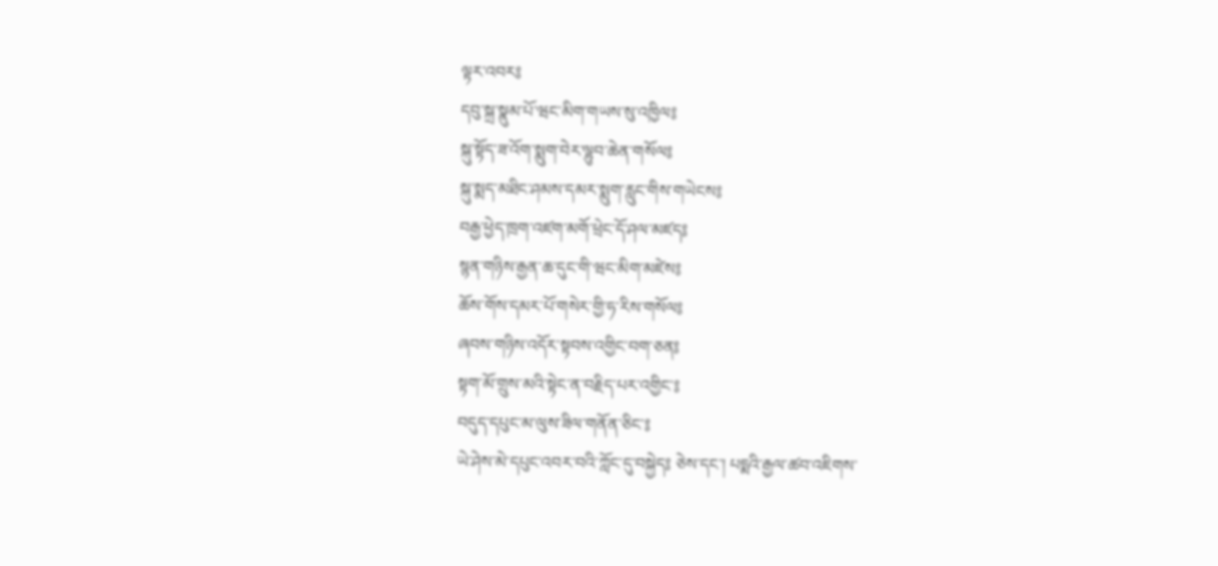ལྟར་འབར༔
དབུ་སྐྲ་སྣུམ་པོ་ཝང་མིག་གཡས་སུ་འཁྱིལ༔
སྐུ་སྟོད་ཟ་འོག་སྨུག་བེར་ལྷུབ་ཆེན་གསོལ༔
སྐུ་སྨད་མཐིང་ཤམས་དམར་སྨུག་རླུང་གིས་གཡེངས༔
བརྒྱ་ཕྱེད་ཁྲག་འཛག་མགོ་ཕྲེང་དོ་ཤལ་མཛད༔
སྙན་གཉིས་རྒྱན་ཆ་དུང་གི་ཝང་མིག་མཛེས༔
ཆོས་གོས་དམར་པོ་གསེར་གྱི་ཧ་རིས་གསོལ༔
ཞབས་གཉིས་འདོར་སྟབས་འགྱིང་བག་ཅན༔
སྟག་མོ་གྲུས་མའི་སྟེང་ན་བརྗིད་པར་འགྱིང་༔
བདུད་དཔུང་མ་ལུས་ཟིལ་གནོན་ཅིང་༔
ཡེ་ཤེས་མེ་དཔུང་འབར་བའི་ཀློང་དུ་བསྐྱེད༔ ཅེས་དང་། པདྨའི་རྒྱལ་ཚབ་འཇིགས་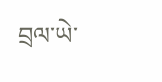བྲལ་ཡེ་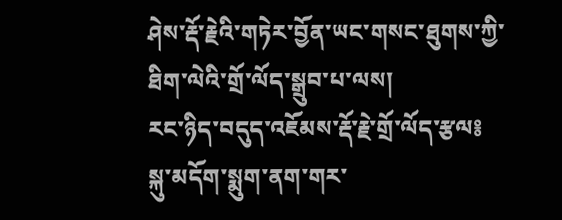ཤེས་རྡོ་རྗེའི་གཏེར་བྱོན་ཡང་གསང་ཐུགས་ཀྱི་ཐིག་ལེའི་གྲོ་ལོད་སྒྲུབ་པ་ལས།
རང་ཉིད་བདུད་འཇོམས་རྡོ་རྗེ་གྲོ་ལོད་རྩལ༔
སྐུ་མདོག་སྨུག་ནག་གར་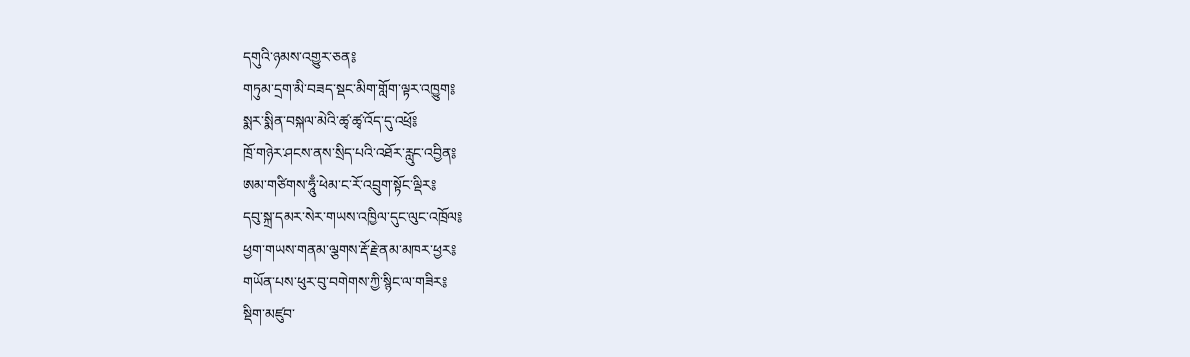དགུའི་ཉམས་འགྱུར་ཅན༔
གཏུམ་དྲག་མི་བཟད་སྡང་མིག་གློག་ལྟར་འཁྱུག༔
སྨར་སྨིན་བསྐལ་མེའི་ཚྭ་ཚྭ་འོད་དུ་འཕྲོ༔
ཁྲོ་གཉེར་ཤངས་ནས་སྲིད་པའི་འཐོར་རླུང་འབྱིན༔
ཨམ་གཙིགས་ཧཱུྃ་ཕེམ་ང་རོ་འབྲུག་སྟོང་ལྡིར༔
དབུ་སྐྲ་དམར་སེར་གཡས་འཁྱིལ་དུང་ལུང་འཁྲོལ༔
ཕྱག་གཡས་གནམ་ལྕགས་རྡོ་རྗེ་ནམ་མཁར་ཕྱར༔
གཡོན་པས་ཕུར་བུ་བགེགས་ཀྱི་སྙིང་ལ་གཟིར༔
སྡིག་མཛུབ་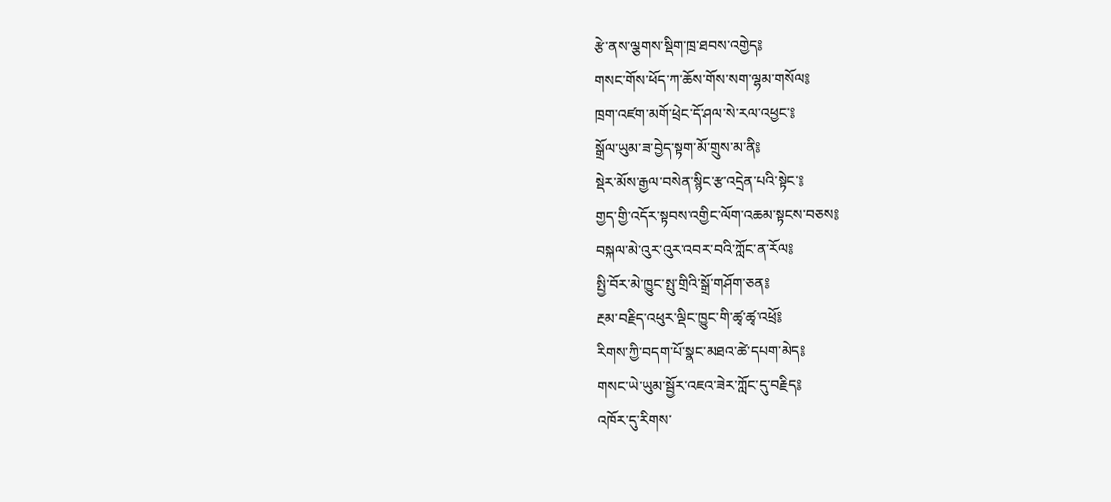རྩེ་ནས་ལྕགས་སྡིག་ཁྲ་ཐབས་འགྱེད༔
གསང་གོས་ཕོད་ཀ་ཆོས་གོས་སག་ལྷམ་གསོལ༔
ཁྲག་འཛག་མགོ་ཕྲེང་དོ་ཤལ་སེ་རལ་འཕྱང་༔
སྒྲོལ་ཡུམ་ཟ་བྱེད་སྟག་མོ་གྲུས་མ་ནི༔
སྡེར་མོས་རྒྱལ་བསེན་སྙིང་རྩ་འདྲེན་པའི་སྟེང་༔
གྱད་གྱི་འདོར་སྟབས་འགྱིང་ལོག་འཆམ་སྟངས་བཅས༔
བསྐལ་མེ་འུར་འུར་འབར་བའི་ཀློང་ན་རོལ༔
སྤྱི་བོར་མེ་ཁྱུང་སྤུ་གྲིའི་སྒྲོ་གཤོག་ཅན༔
རྔམ་བརྗིད་འཕུར་ལྡིང་ཁྱུང་གི་ཚྭ་ཚྭ་འཕྲོ༔
རིགས་ཀྱི་བདག་པོ་སྣང་མཐའ་ཚེ་དཔག་མེད༔
གསང་ཡེ་ཡུམ་སྦྱོར་འཇའ་ཟེར་ཀློང་དུ་བརྗིད༔
འཁོར་དུ་རིགས་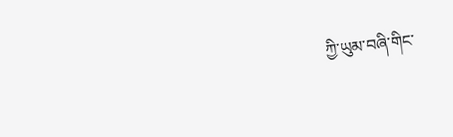ཀྱི་ཡུམ་བཞི་གིང་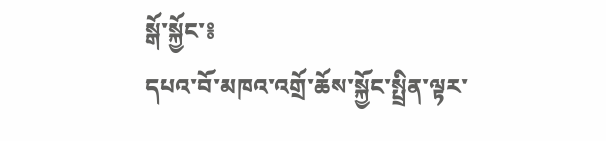སྒོ་སྐྱོང་༔
དཔའ་བོ་མཁའ་འགྲོ་ཆོས་སྐྱོང་སྤྲིན་ལྟར་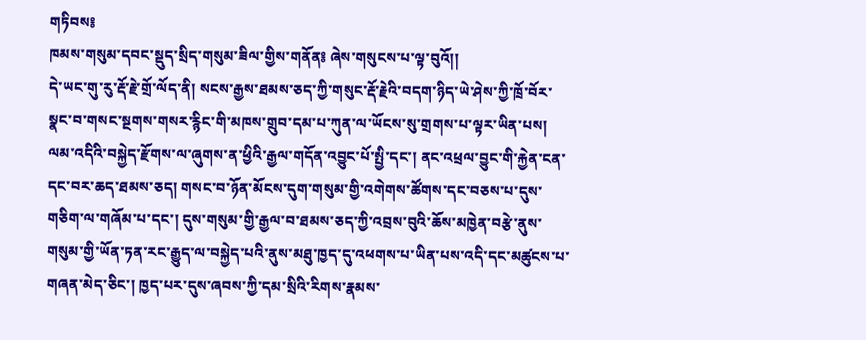གཏིབས༔
ཁམས་གསུམ་དབང་སྡུད་སྲིད་གསུམ་ཟིལ་གྱིས་གནོན༔ ཞེས་གསུངས་པ་ལྟ་བུའོ།།
དེ་ཡང་གུ་རུ་རྡོ་རྗེ་གྲོ་ལོད་ནི། སངས་རྒྱས་ཐམས་ཅད་ཀྱི་གསུང་རྡོ་རྗེའི་བདག་ཉིད་ཡེ་ཤེས་ཀྱི་ཁྲོ་བོར་སྣང་བ་གསང་སྔགས་གསར་རྙིང་གི་མཁས་གྲུབ་དམ་པ་ཀུན་ལ་ཡོངས་སུ་གྲགས་པ་ལྟར་ཡིན་པས། ལམ་འདིའི་བསྐྱེད་རྫོགས་ལ་ཞུགས་ན་ཕྱིའི་རྒྱལ་གདོན་འབྱུང་པོ་སྤྱི་དང་། ནང་འཕྲལ་བྱུང་གི་རྐྱེན་ངན་དང་བར་ཆད་ཐམས་ཅད། གསང་བ་ཉོན་མོངས་དུག་གསུམ་གྱི་འགེགས་ཚོགས་དང་བཅས་པ་དུས་གཅིག་ལ་གཞོམ་པ་དང་། དུས་གསུམ་གྱི་རྒྱལ་བ་ཐམས་ཅད་ཀྱི་འབྲས་བུའི་ཆོས་མཁྱེན་བརྩེ་ནུས་གསུམ་གྱི་ཡོན་ཏན་རང་རྒྱུད་ལ་བསྐྱེད་པའི་ནུས་མཐུ་ཁྱད་དུ་འཕགས་པ་ཡིན་པས་འདི་དང་མཚུངས་པ་གཞན་མེད་ཅིང་། ཁྱད་པར་དུས་ཞབས་ཀྱི་དམ་སྲིའི་རིགས་རྣམས་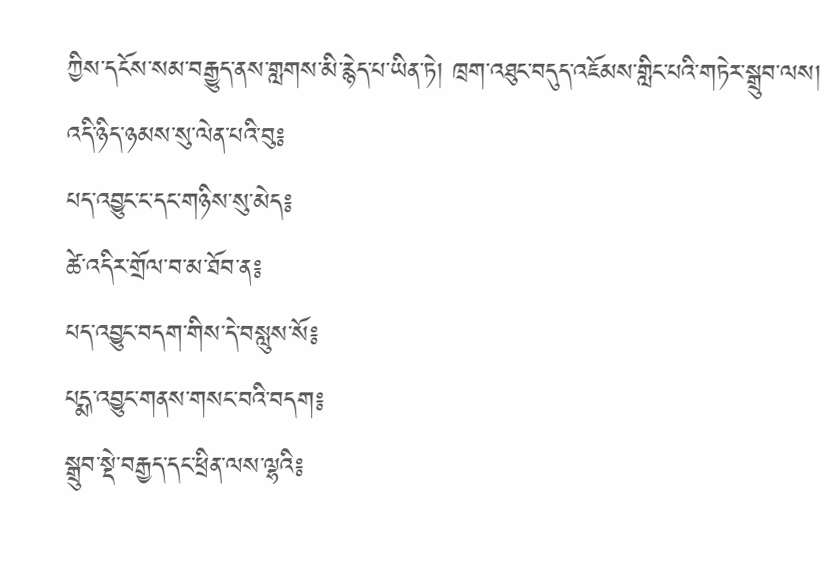ཀྱིས་དངོས་སམ་བརྒྱུད་ནས་གླགས་མི་རྙེད་པ་ཡིན་ཏེ། ཁྲག་འཐུང་བདུད་འཇོམས་གླིང་པའི་གཏེར་སྒྲུབ་ལས།
འདི་ཉིད་ཉམས་སུ་ལེན་པའི་བུ༔
པད་འབྱུང་ང་དང་གཉིས་སུ་མེད༔
ཚེ་འདིར་གྲོལ་བ་མ་ཐོབ་ན༔
པད་འབྱུང་བདག་གིས་དེ་བསླུས་སོ༔
པདྨ་འབྱུང་གནས་གསང་བའི་བདག༔
སྒྲུབ་སྡེ་བརྒྱད་དང་ཕྲིན་ལས་ལྷའི༔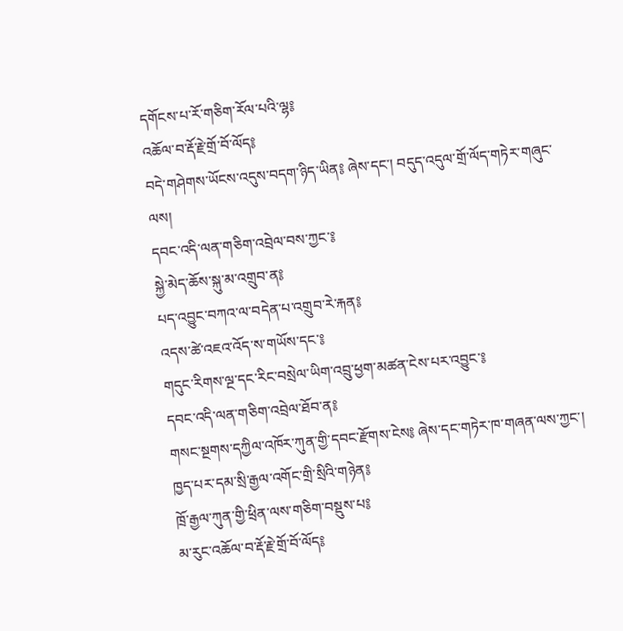དགོངས་པ་རོ་གཅིག་རོལ་པའི་ལྷ༔
འཆོལ་བ་རྡོ་རྗེ་གྲོ་བོ་ལོད༔
བདེ་གཤེགས་ཡོངས་འདུས་བདག་ཉིད་ཡིན༔ ཞེས་དང་། བདུད་འདུལ་གྲོ་ལོད་གཏེར་གཞུང་ལས།
དབང་འདི་ལན་གཅིག་འབྲེལ་བས་ཀྱང་༔
སྐྱེ་མེད་ཆོས་སྐུ་མ་འགྲུབ་ན༔
པད་འབྱུང་བཀའ་ལ་བདེན་པ་འགྲུབ་རེ་རྐན༔
འདས་ཚེ་འཇའ་འོད་ས་གཡོས་དང་༔
གདུང་རིགས་ལྔ་དང་རིང་བསྲེལ་ཡིག་འབྲུ་ཕྱག་མཚན་ངེས་པར་འབྱུང་༔
དབང་འདི་ལན་གཅིག་འབྲེལ་ཐོབ་ན༔
གསང་སྔགས་དཀྱིལ་འཁོར་ཀུན་གྱི་དབང་རྫོགས་ངེས༔ ཞེས་དང་གཏེར་ཁ་གཞན་ལས་ཀྱང་།
ཁྱད་པར་དམ་སྲི་རྒྱལ་འགོང་གྲི་སྲིའི་གཉེན༔
ཁྲོ་རྒྱལ་ཀུན་གྱི་ཕྲིན་ལས་གཅིག་བསྡུས་པ༔
མ་རུང་འཆོལ་བ་རྡོ་རྗེ་གྲོ་བོ་ལོད༔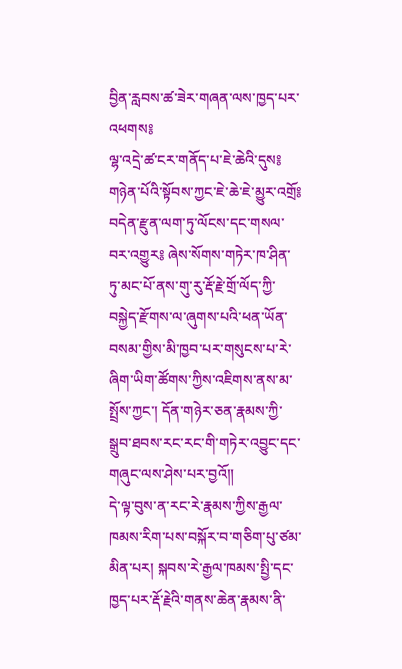བྱིན་རླབས་ཚ་ཟེར་གཞན་ལས་ཁྱད་པར་འཕགས༔
ལྷ་འདྲེ་ཚ་ངར་གནོད་པ་ཇེ་ཆེའི་དུས༔
གཉེན་པོའི་སྟོབས་ཀྱང་ཇེ་ཆེ་ཇེ་མྱུར་འགྲོ༔
བདེན་རྫུན་ལག་ཏུ་ལོངས་དང་གསལ་བར་འགྱུར༔ ཞེས་སོགས་གཏེར་ཁ་ཤིན་ཏུ་མང་པོ་ནས་གུ་རུ་རྡོ་རྗེ་གྲོ་ལོད་ཀྱི་བསྐྱེད་རྫོགས་ལ་ཞུགས་པའི་ཕན་ཡོན་བསམ་གྱིས་མི་ཁྱབ་པར་གསུངས་པ་རེ་ཞིག་ཡིག་ཚོགས་ཀྱིས་འཇིགས་ནས་མ་སྤྲོས་ཀྱང་། དོན་གཉེར་ཅན་རྣམས་ཀྱི་སྒྲུབ་ཐབས་རང་རང་གི་གཏེར་འབྱུང་དང་གཞུང་ལས་ཤེས་པར་བྱའོ༎
དེ་ལྟ་བུས་ན་རང་རེ་རྣམས་ཀྱིས་རྒྱལ་ཁམས་རིག་པས་བསྐོར་བ་གཅིག་པུ་ཙམ་མིན་པར། སྐབས་རེ་རྒྱལ་ཁམས་སྤྱི་དང་ཁྱད་པར་རྡོ་རྗེའི་གནས་ཆེན་རྣམས་ནི་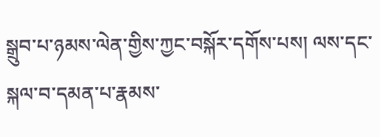སྒྲུབ་པ་ཉམས་ལེན་གྱིས་ཀྱང་བསྐོར་དགོས་པས། ལས་དང་སྐལ་བ་དམན་པ་རྣམས་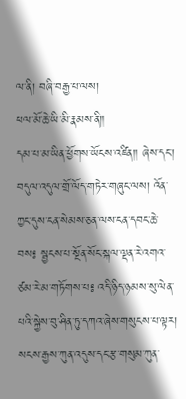ལ་ནི། བཞི་བརྒྱ་པ་ལས།
ཕལ་མོ་ཆེ་ཡི་མི་རྣམས་ནི༎
དམ་པ་མ་ཡིན་ཕྱོགས་ཡོངས་འཛིན༎ ཞེས་དང་། བདུལ་འདུལ་གྲོ་ལོད་གཏེར་གཞུང་ལས། འོན་ཀྱང་དུས་ངན་སེམས་ཅན་ལས་ངན་དབང་ཆེ་བས༔ སྦྱངས་པ་སྔོན་སོང་སྐལ་ལྡན་རེ་འགའ་ཙམ་རེ་མ་གཏོགས་པ༔ འདི་ཉིད་ཉམས་སུ་ལེན་པའི་སྐྱེས་བུ་ཤིན་ཏུ་དཀའ་ཞེས་གསུངས་པ་ལྟར། སངས་རྒྱས་ཀུན་འདུས་དང་རྩ་གསུམ་ཀུན་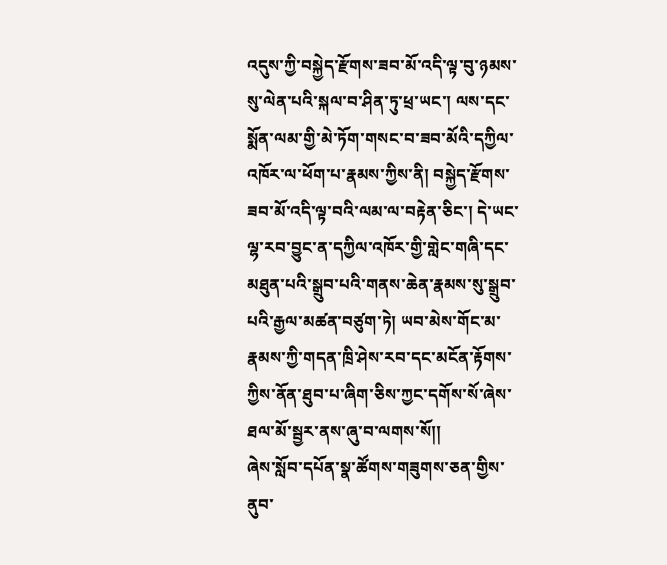འདུས་ཀྱི་བསྐྱེད་རྫོགས་ཟབ་མོ་འདི་ལྟ་བུ་ཉམས་སུ་ལེན་པའི་སྐལ་བ་ཤིན་ཏུ་ཕྲ་ཡང་། ལས་དང་སྨོན་ལམ་གྱི་མེ་ཏོག་གསང་བ་ཟབ་མོའི་དཀྱིལ་འཁོར་ལ་ཕོག་པ་རྣམས་ཀྱིས་ནི། བསྐྱེད་རྫོགས་ཟབ་མོ་འདི་ལྟ་བའི་ལམ་ལ་བརྟེན་ཅིང་། དེ་ཡང་ལྷ་རབ་བྱུང་ན་དཀྱིལ་འཁོར་གྱི་གླེང་གཞི་དང་མཐུན་པའི་སྒྲུབ་པའི་གནས་ཆེན་རྣམས་སུ་སྒྲུབ་པའི་རྒྱལ་མཚན་བཙུག་ཏེ། ཡབ་མེས་གོང་མ་རྣམས་ཀྱི་གདན་ཁྲི་ཤེས་རབ་དང་མངོན་རྟོགས་ཀྱིས་ནོན་ཐུབ་པ་ཞིག་ཅིས་ཀྱང་དགོས་སོ་ཞེས་ཐལ་མོ་སྦྱར་ནས་ཞུ་བ་ལགས་སོ།།
ཞེས་སློབ་དཔོན་སྣ་ཚོགས་གཟུགས་ཅན་གྱིས་ནུབ་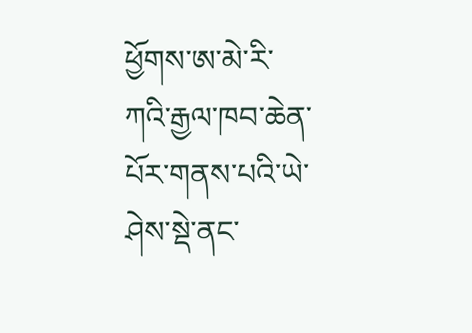ཕྱོགས་ཨ་མེ་རི་ཀའི་རྒྱལ་ཁབ་ཆེན་པོར་གནས་པའི་ཡེ་ཤེས་སྡེ་ནང་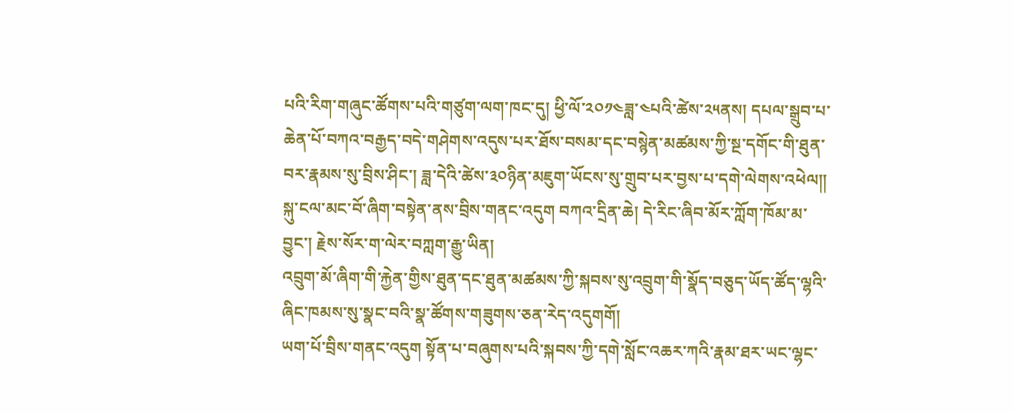པའི་རིག་གཞུང་ཚོགས་པའི་གཙུག་ལག་ཁང་དུ། ཕྱི་ལོ་༢༠༡༤ཟླ་༤པའི་ཚེས་༢༥ནས། དཔལ་སྒྲུབ་པ་ཆེན་པོ་བཀའ་བརྒྱད་བདེ་གཤེགས་འདུས་པར་ཐོས་བསམ་དང་བསྙེན་མཚམས་ཀྱི་སྔ་དགོང་གི་ཐུན་བར་རྣམས་སུ་བྲིས་ཤིང་། ཟླ་དེའི་ཚེས་༣༠ཉིན་མཇུག་ཡོངས་སུ་གྲུབ་པར་བྱས་པ་དགེ་ལེགས་འཕེལ༎
སྐུ་ངལ་མང་བོ་ཞིག་བསྟེན་ནས་བྲིས་གནང་འདུག བཀའ་དྲིན་ཆེ། དེ་རིང་ཞིབ་མོར་ཀློག་ཁོམ་མ་བྱུང་། རྗེས་སོར་ག་ལེར་བཀླག་རྒྱུ་ཡིན།
འབྲུག་མོ་ཞིག་གི་རྐྱེན་གྱིས་ཐུན་དང་ཐུན་མཚམས་ཀྱི་སྐབས་སུ་འབྲུག་གི་སྣོད་བཅུད་ཡོད་ཚོད་ལྷའི་ཞིང་ཁམས་སུ་སྣང་བའི་སྣ་ཚོགས་གཟུགས་ཅན་རེད་འདུགགོ།
ཡག་པོ་བྲིས་གནང་འདུག སྟོན་པ་བཞུགས་པའི་སྐབས་ཀྱི་དགེ་སློང་འཆར་ཀའི་རྣམ་ཐར་ཡང་ལྷང་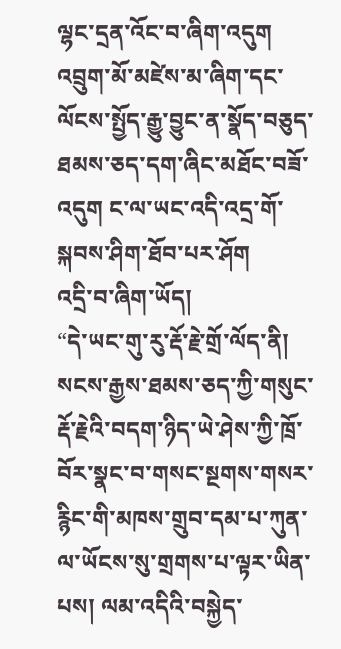ལྷང་དྲན་འོང་བ་ཞིག་འདུག
འབྲུག་མོ་མཛེས་མ་ཞིག་དང་ལོངས་སྤྱོད་རྒྱུ་བྱུང་ན་སྣོད་བཅུད་ཐམས་ཅད་དག་ཞིང་མཐོང་བཟོ་འདུག ང་ལ་ཡང་འདི་འདྲ་གོ་སྐབས་ཤིག་ཐོབ་པར་ཤོག
འདྲི་བ་ཞིག་ཡོད།
“དེ་ཡང་གུ་རུ་རྡོ་རྗེ་གྲོ་ལོད་ནི། སངས་རྒྱས་ཐམས་ཅད་ཀྱི་གསུང་རྡོ་རྗེའི་བདག་ཉིད་ཡེ་ཤེས་ཀྱི་ཁྲོ་བོར་སྣང་བ་གསང་སྔགས་གསར་རྙིང་གི་མཁས་གྲུབ་དམ་པ་ཀུན་ལ་ཡོངས་སུ་གྲགས་པ་ལྟར་ཡིན་པས། ལམ་འདིའི་བསྐྱེད་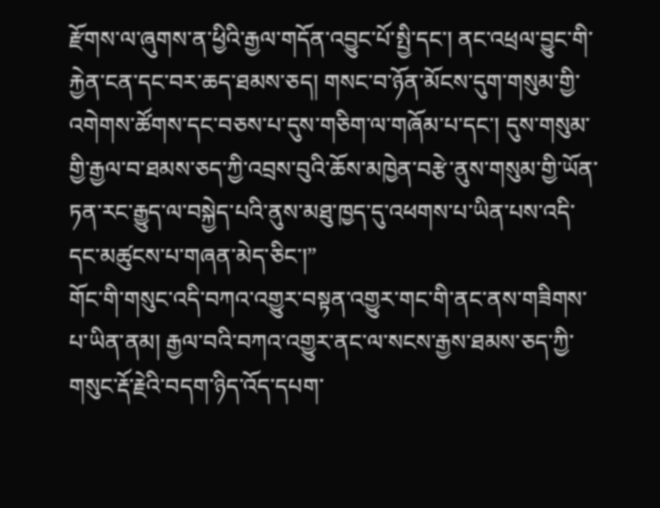རྫོགས་ལ་ཞུགས་ན་ཕྱིའི་རྒྱལ་གདོན་འབྱུང་པོ་སྤྱི་དང་། ནང་འཕྲལ་བྱུང་གི་རྐྱེན་ངན་དང་བར་ཆད་ཐམས་ཅད། གསང་བ་ཉོན་མོངས་དུག་གསུམ་གྱི་འགེགས་ཚོགས་དང་བཅས་པ་དུས་གཅིག་ལ་གཞོམ་པ་དང་། དུས་གསུམ་གྱི་རྒྱལ་བ་ཐམས་ཅད་ཀྱི་འབྲས་བུའི་ཆོས་མཁྱེན་བརྩེ་ནུས་གསུམ་གྱི་ཡོན་ཏན་རང་རྒྱུད་ལ་བསྐྱེད་པའི་ནུས་མཐུ་ཁྱད་དུ་འཕགས་པ་ཡིན་པས་འདི་དང་མཚུངས་པ་གཞན་མེད་ཅིང་།”
གོང་གི་གསུང་འདི་བཀའ་འགྱུར་བསྟན་འགྱུར་གང་གི་ནང་ནས་གཟིགས་པ་ཡིན་ནམ། རྒྱལ་བའི་བཀའ་འགྱུར་ནང་ལ་སངས་རྒྱས་ཐམས་ཅད་ཀྱི་གསུང་རྡོ་རྗེའི་བདག་ཉིད་འོད་དཔག་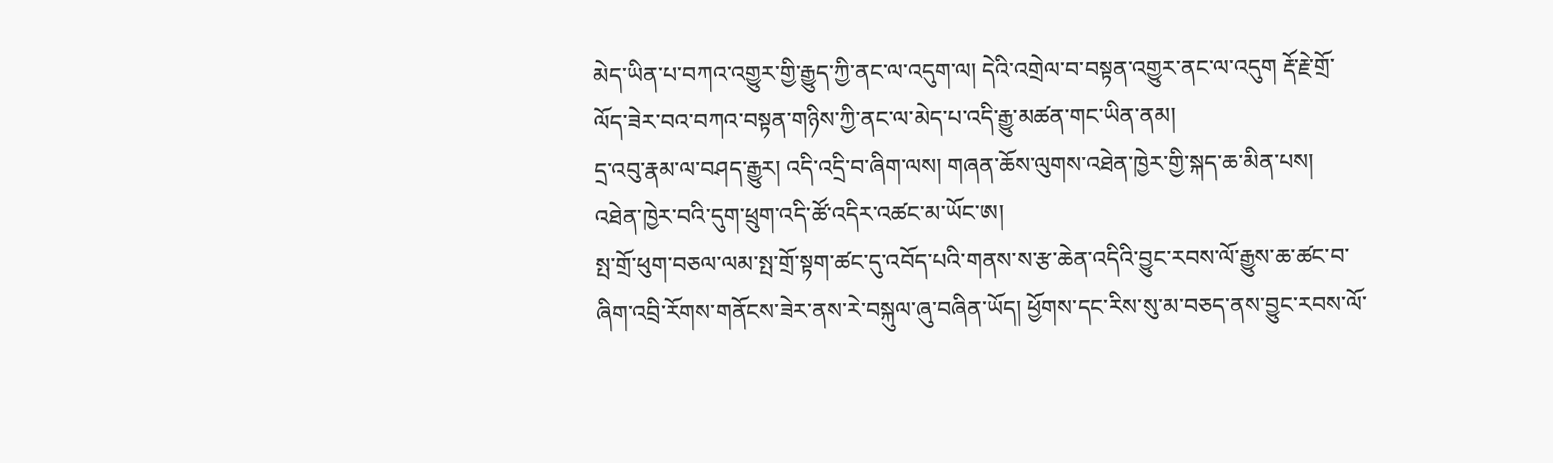མེད་ཡིན་པ་བཀའ་འགྱུར་གྱི་རྒྱུད་ཀྱི་ནང་ལ་འདུག་ལ། དེའི་འགྲེལ་བ་བསྟན་འགྱུར་ནང་ལ་འདུག རྡོ་རྗེ་གྲོ་ལོད་ཟེར་བའ་བཀའ་བསྟན་གཉིས་ཀྱི་ནང་ལ་མེད་པ་འདི་རྒྱུ་མཚན་གང་ཡིན་ནམ།
དྲ་འབུ་རྣམ་ལ་བཤད་རྒྱུར། འདི་འདྲི་བ་ཞིག་ལས། གཞན་ཆོས་ལུགས་འཐེན་ཁྱེར་གྱི་སྐད་ཆ་མིན་པས། འཐེན་ཁྱེར་བའི་དུག་ཕྲུག་འདི་ཚོ་འདིར་འཚང་མ་ཡོང་ཨ།
སྤ་གྲོ་ཕུག་བཅལ་ལམ་སྤ་གྲོ་སྟག་ཚང་དུ་འབོད་པའི་གནས་ས་རྩ་ཆེན་འདིའི་བྱུང་རབས་ལོ་རྒྱུས་ཆ་ཚང་བ་ཞིག་འབྲི་རོགས་གནོངས་ཟེར་ནས་རེ་བསྐུལ་ཞུ་བཞིན་ཡོད། ཕྱོགས་དང་རིས་སུ་མ་བཅད་ནས་བྱུང་རབས་ལོ་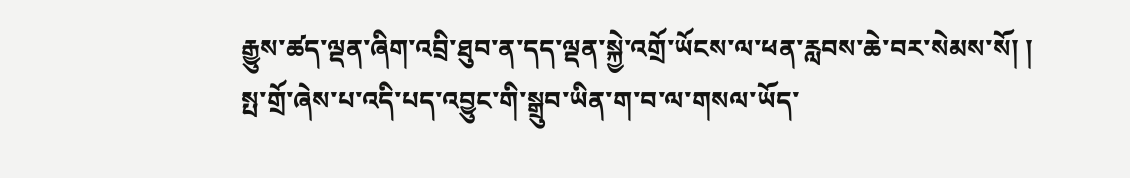རྒྱུས་ཚད་ལྡན་ཞིག་འབྲི་ཐུབ་ན་དད་ལྡན་སྐྱེ་འགྲོ་ཡོངས་ལ་ཕན་རླབས་ཆེ་བར་སེམས་སོ། །
སྤ་གྲོ་ཞེས་པ་འདི་པད་འབྱུང་གི་སྒྲུབ་ཡིན་ག་བ་ལ་གསལ་ཡོད་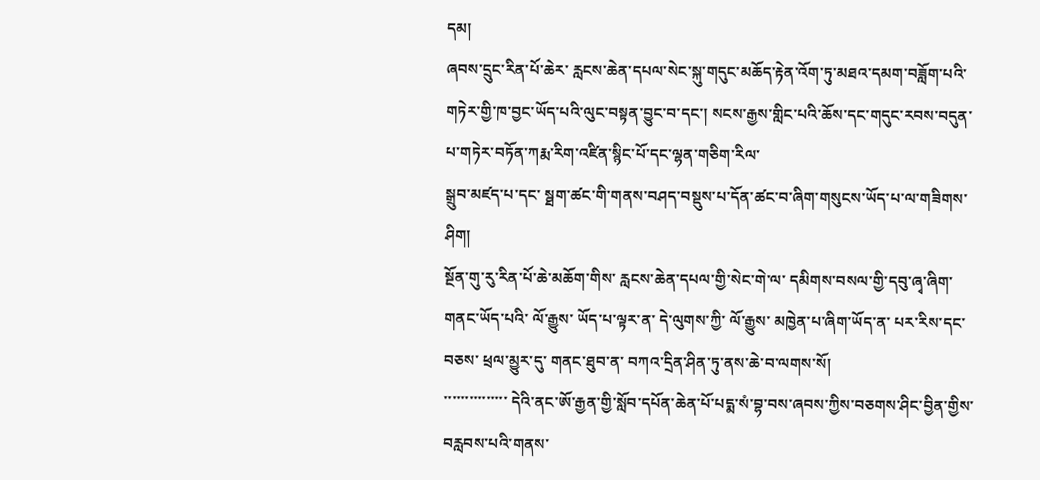དམ།
ཞབས་དྲུང་རིན་པོ་ཆེར་ རླངས་ཆེན་དཔལ་སེང་སྐུ་གདུང་མཆོད་རྟེན་འོག་ཏུ་མཐའ་དམག་བཟློག་པའི་གཏེར་གྱི་ཁ་བྱང་ཡོད་པའི་ལུང་བསྟན་བྱུང་བ་དང་། སངས་རྒྱས་གླིང་པའི་ཆོས་དང་གདུང་རབས་བདུན་པ་གཏེར་བཏོན་ཀརྨ་རིག་འཛིན་སྙིང་པོ་དང་ལྷན་གཅིག་རིལ་
སྒྲུབ་མཛད་པ་དང་ སྠག་ཚང་གི་གནས་བཤད་བསྡུས་པ་དོན་ཚང་བ་ཞིག་གསུངས་ཡོད་པ་ལ་གཟིགས་ཤིག།
སྔོན་གུ་རུ་རིན་པོ་ཆེ་མཆོག་གིས་ རླངས་ཆེན་དཔལ་གྱི་སེང་གེ་ལ་ དམིགས་བསལ་གྱི་དབུ་ཞྭ་ཞིག་གནང་ཡོད་པའི་ ལོ་རྒྱུས་ ཡོད་པ་ལྟར་ན་ དེ་ལུགས་ཀྱི་ ལོ་རྒྱུས་ མཁྱེན་པ་ཞིག་ཡོད་ན་ པར་རིས་དང་བཅས་ ཕྲལ་མྱུར་དུ་ གནང་ཐུབ་ན་ བཀའ་དྲིན་ཤིན་ཏུ་ནས་ཆེ་བ་ལགས་སོ།
་་་་་་་་་་་་་་་ དེའི་ནང་ཨོ་རྒྱན་གྱི་སློབ་དཔོན་ཆེན་པོ་པདྨ་སཾ་བྷ་བས་ཞབས་ཀྱིས་བཅགས་ཤིང་བྱིན་གྱིས་བརླབས་པའི་གནས་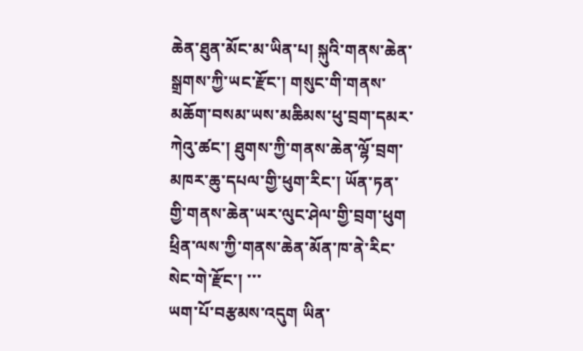ཆེན་ཐུན་མོང་མ་ཡིན་པ། སྐུའི་གནས་ཆེན་སྒྲགས་ཀྱི་ཡང་རྫོང་། གསུང་གི་གནས་མཆོག་བསམ་ཡས་མཆིམས་ཕུ་བྲག་དམར་ཀེའུ་ཚང་། ཐུགས་ཀྱི་གནས་ཆེན་ལྷོ་བྲག་མཁར་ཆུ་དཔལ་གྱི་ཕུག་རིང་། ཡོན་ཏན་གྱི་གནས་ཆེན་ཡར་ལུང་ཤེལ་གྱི་བྲག་ཕུག ཕྲིན་ལས་ཀྱི་གནས་ཆེན་མོན་ཁ་ནེ་རིང་སེང་གེ་རྫོང་། ་་་
ཡག་པོ་བརྩམས་འདུག ཡིན་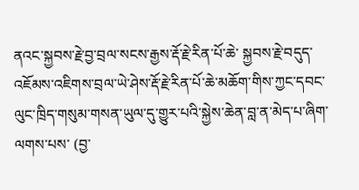ནའང་སྐྱབས་རྗེ་བྱ་བྲལ་སངས་རྒྱས་རྡོ་རྗེ་རིན་པོ་ཆེ་ སྐྱབས་རྗེ་བདུད་འཇོམས་འཇིགས་བྲལ་ཡེ་ཤེས་རྡོ་རྗེ་རིན་པོ་ཆེ་མཆོག་གིས་ཀྱང་དབང་ལུང་ཁྲིད་གསུམ་གསན་ཡུལ་དུ་གྱུར་པའི་སྐྱེས་ཆེན་བླ་ན་མེད་པ་ཞིག་ལགས་པས་ (བྱ་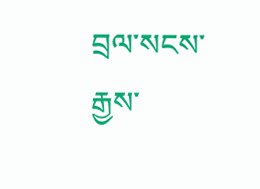བྲལ་སངས་རྒྱས་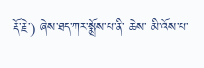རྡོ་རྗེ་) ཞེས་ཐད་ཀར་སྨྲོས་པ་ནི་ ཆེས་ མི་འོས་པ་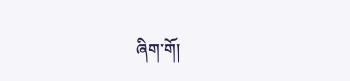ཞིག་གོ།